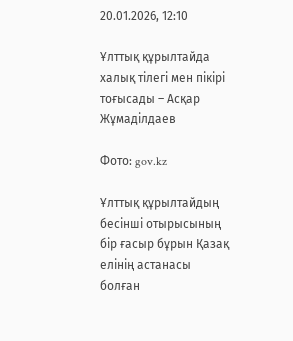20.01.2026, 12:10

Ұлттық құрылтайда халық тілегі мен пікірі тоғысады – Асқар Жұмаділдаев

Фото: gov.kz

Ұлттық құрылтайдың бесінші отырысының бір ғасыр бұрын Қазақ елінің астанасы болған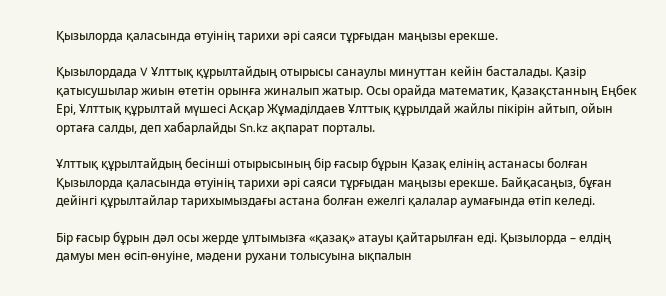Қызылорда қаласында өтуінің тарихи әрі саяси тұрғыдан маңызы ерекше.

Қызылордада V Ұлттық құрылтайдың отырысы санаулы минуттан кейін басталады. Қазір қатысушылар жиын өтетін орынға жиналып жатыр. Осы орайда математик, Қазақстанның Еңбек Ері, Ұлттық құрылтай мүшесі Асқар Жұмаділдаев Ұлттық құрылдай жайлы пікірін айтып, ойын ортаға салды, деп хабарлайды Sn.kz ақпарат порталы.

Ұлттық құрылтайдың бесінші отырысының бір ғасыр бұрын Қазақ елінің астанасы болған Қызылорда қаласында өтуінің тарихи әрі саяси тұрғыдан маңызы ерекше. Байқасаңыз, бұған дейінгі құрылтайлар тарихымыздағы астана болған ежелгі қалалар аумағында өтіп келеді.

Бір ғасыр бұрын дәл осы жерде ұлтымызға «қазақ» атауы қайтарылған еді. Қызылорда – елдің дамуы мен өсіп-өнуіне, мәдени рухани толысуына ықпалын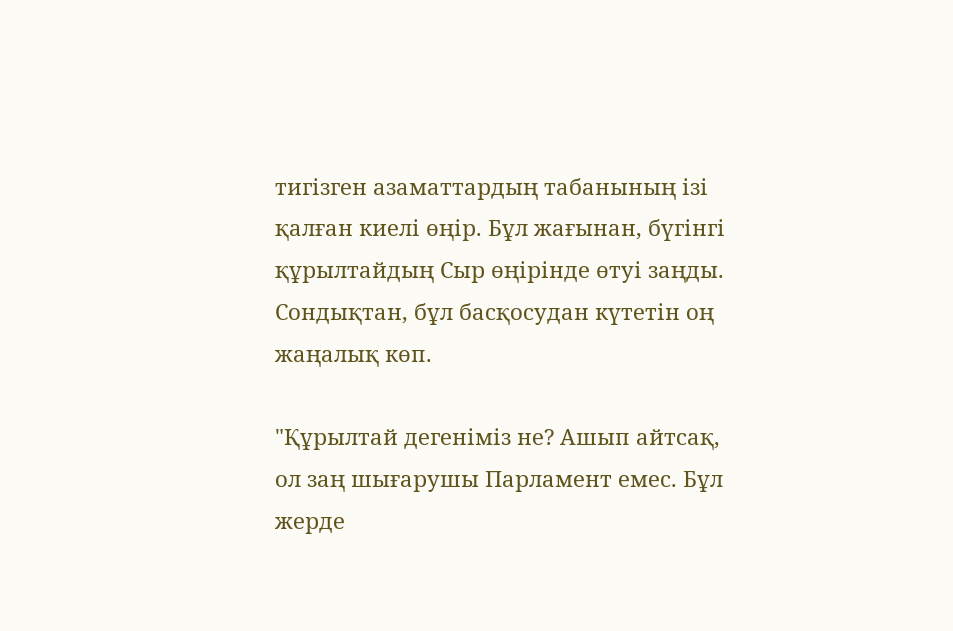тигізген азаматтардың табанының ізі қалған киелі өңір. Бұл жағынан, бүгінгі құрылтайдың Сыр өңірінде өтуі заңды. Сондықтан, бұл басқосудан күтетін оң жаңалық көп.

"Құрылтай дегеніміз не? Ашып айтсақ, ол заң шығарушы Парламент емес. Бұл жерде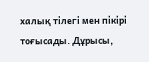халық тілегі мен пікірі тоғысады. Дұрысы,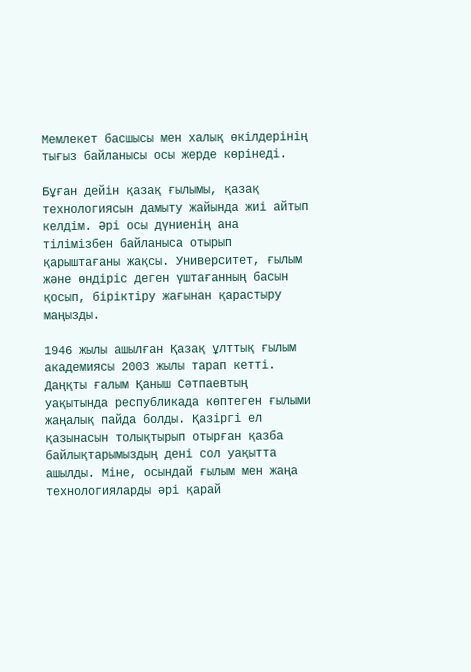Мемлекет басшысы мен халық өкілдерінің тығыз байланысы осы жерде көрінеді.

Бұған дейін қазақ ғылымы, қазақ технологиясын дамыту жайында жиі айтып келдім. Әрі осы дүниенің ана тілімізбен байланыса отырып қарыштағаны жақсы. Университет, ғылым және өндіріс деген үштағанның басын қосып, біріктіру жағынан қарастыру маңызды.

1946 жылы ашылған Қазақ ұлттық ғылым академиясы 2003 жылы тарап кетті. Даңқты ғалым Қаныш Сәтпаевтың уақытында республикада көптеген ғылыми жаңалық пайда болды. Қазіргі ел қазынасын толықтырып отырған қазба байлықтарымыздың дені сол уақытта ашылды. Міне, осындай ғылым мен жаңа технологияларды әрі қарай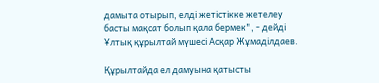дамыта отырып, елді жетістікке жетелеу басты мақсат болып қала бермек", - дейді Ұлтық құрылтай мүшесі Асқар Жұмаділдаев.

Құрылтайда ел дамуына қатысты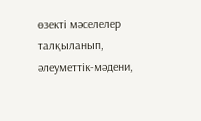өзекті мәселелер талқыланып, әлеуметтік-мәдени,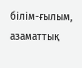білім-ғылым, азаматтық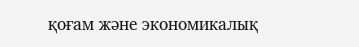қоғам және экономикалық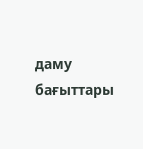даму бағыттары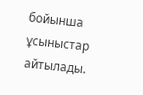бойынша ұсыныстар айтылады.